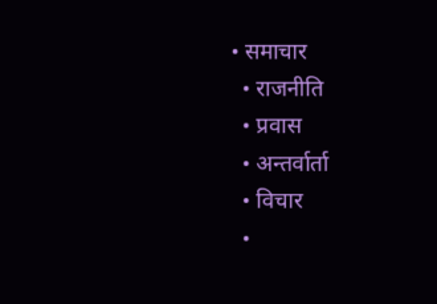• समाचार
  • राजनीति
  • प्रवास
  • अन्तर्वार्ता
  • विचार
  •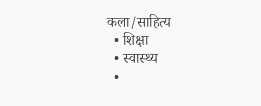कला/साहित्य
  • शिक्षा
  • स्वास्थ्य
  •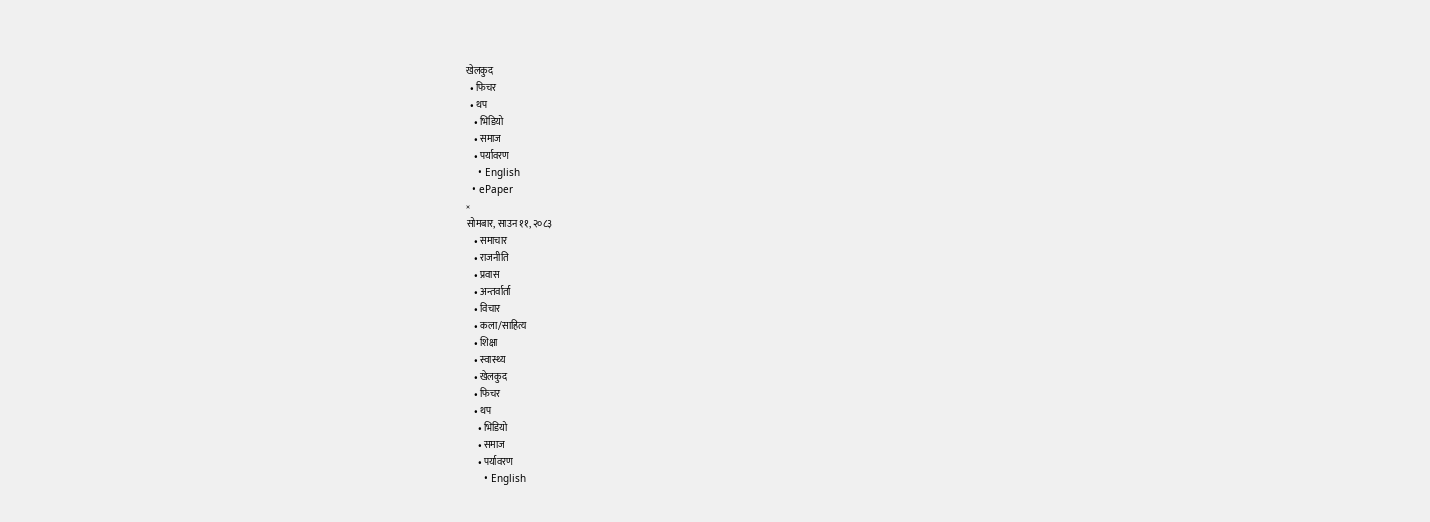खेलकुद
  • फिचर
  • थप
    • भिडियो
    • समाज
    • पर्यावरण
    • English
  • ePaper
×
सोमबार, साउन ११, २०८३
    • समाचार
    • राजनीति
    • प्रवास
    • अन्तर्वार्ता
    • विचार
    • कला/साहित्य
    • शिक्षा
    • स्वास्थ्य
    • खेलकुद
    • फिचर
    • थप
      • भिडियो
      • समाज
      • पर्यावरण
      • English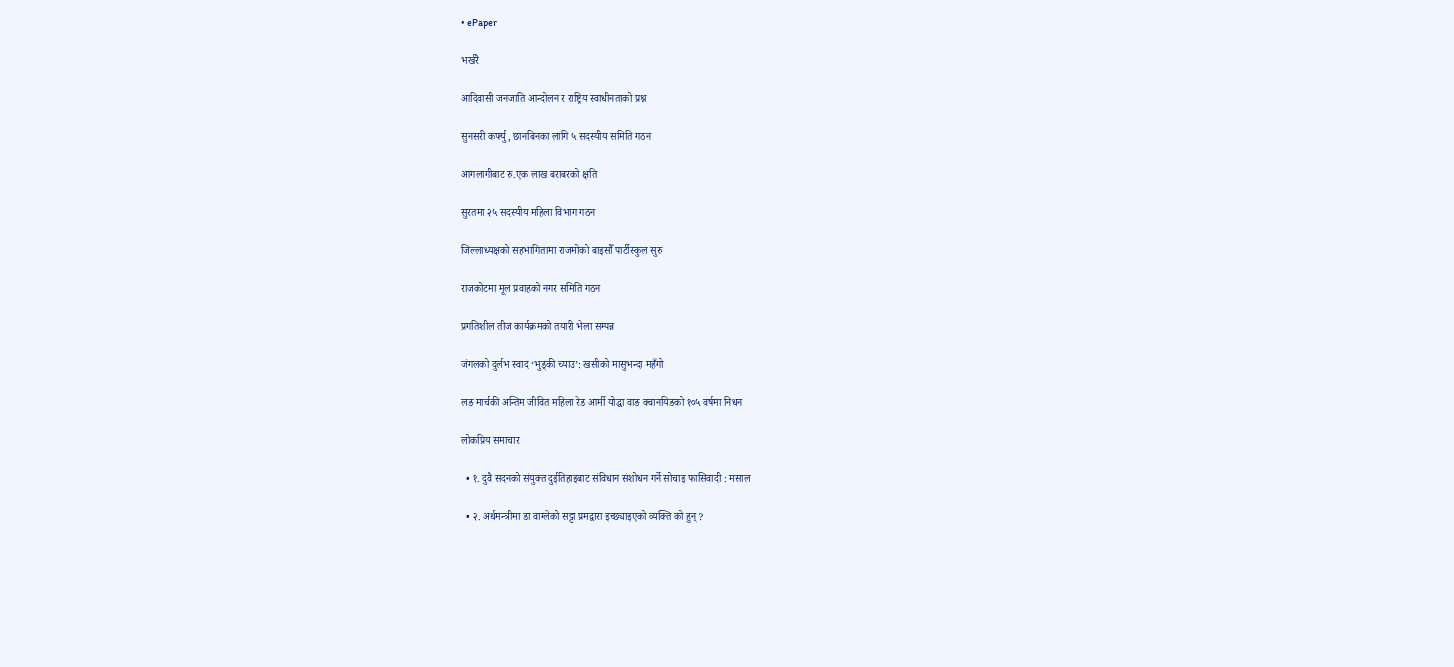• ePaper

भर्खरै

आदिवासी जनजाति आन्दोलन र राष्ट्रिय स्वाधीनताको प्रश्न

सुनसरी कर्फ्यु, छानबिनका लागि ५ सदस्यीय समिति गठन

आगलागीबाट रु.एक लाख बराबरको क्षति

सुरतमा २५ सदस्यीय महिला विभाग गठन

जिल्लाध्यक्षको सहभागितामा राजमोको बाइसौँ पार्टीस्कुल सुरु

राजकोटमा मूल प्रवाहको नगर समिति गठन

प्रगतिशील तीज कार्यक्रमको तयारी भेला सम्पन्न

जंगलको दुर्लभ स्वाद ‘भुड्की च्याउ’: खसीको मासुभन्दा महँगो

लङ मार्चकी अन्तिम जीवित महिला रेड आर्मी योद्धा वाङ क्वानयिङको १०५ वर्षमा निधन

लोकप्रिय समाचार

  • १. दुवै सदनको संयुक्त दुईतिहाइबाट संविधान संशोधन गर्ने सोचाइ फासिवादी : मसाल

  • २. अर्थमन्त्रीमा डा वाग्लेको सट्टा प्रमद्वारा इच्छ्याइएको व्यक्ति को हुन् ?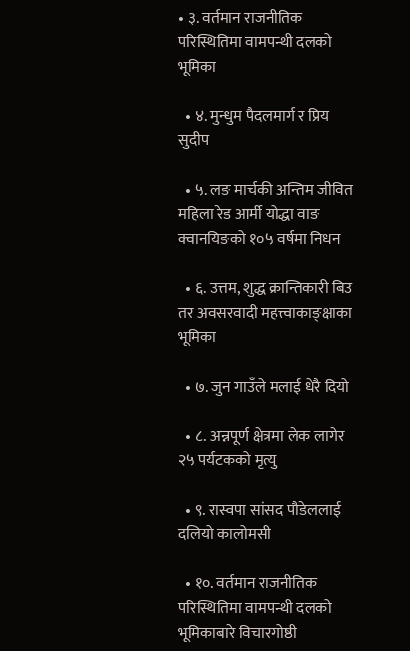• ३. वर्तमान राजनीतिक परिस्थितिमा वामपन्थी दलको भूमिका

  • ४. मुन्धुम पैदलमार्ग र प्रिय सुदीप

  • ५. लङ मार्चकी अन्तिम जीवित महिला रेड आर्मी योद्धा वाङ क्वानयिङको १०५ वर्षमा निधन

  • ६. उत्तम, शुद्ध क्रान्तिकारी बिउ तर अवसरवादी महत्त्वाकाङ्क्षाका भूमिका

  • ७. जुन गाउँले मलाई धेरै दियो

  • ८. अन्नपूर्ण क्षेत्रमा लेक लागेर २५ पर्यटकको मृत्यु

  • ९. रास्वपा सांसद पौडेललाई दलियो कालोमसी

  • १०. वर्तमान राजनीतिक परिस्थितिमा वामपन्थी दलको भूमिकाबारे विचारगोष्ठी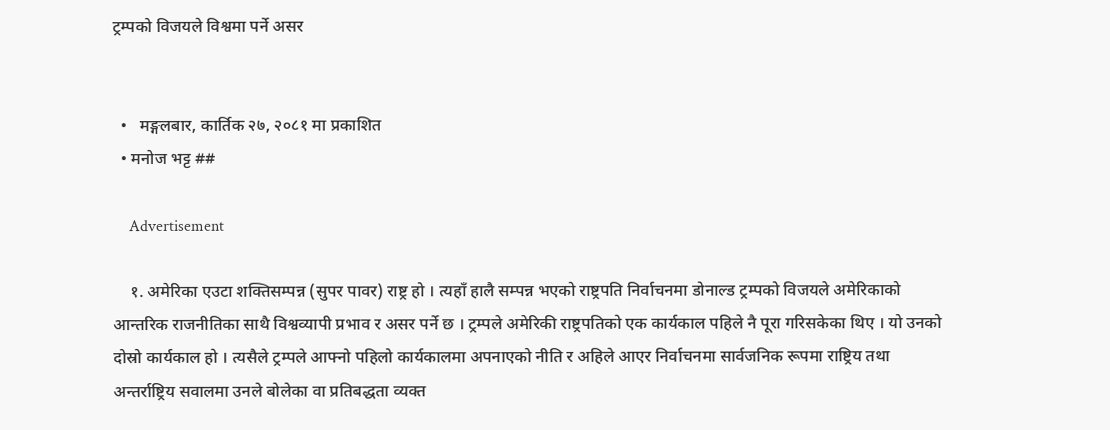ट्रम्पको विजयले विश्वमा पर्ने असर


  •   मङ्गलबार, कार्तिक २७, २०८१ मा प्रकाशित
  • मनोज भट्ट ##

    Advertisement

    १. अमेरिका एउटा शक्तिसम्पन्न (सुपर पावर) राष्ट्र हो । त्यहाँ हालै सम्पन्न भएको राष्ट्रपति निर्वाचनमा डोनाल्ड ट्रम्पको विजयले अमेरिकाको आन्तरिक राजनीतिका साथै विश्वव्यापी प्रभाव र असर पर्ने छ । ट्रम्पले अमेरिकी राष्ट्रपतिको एक कार्यकाल पहिले नै पूरा गरिसकेका थिए । यो उनको दोस्रो कार्यकाल हो । त्यसैले ट्रम्पले आफ्नो पहिलो कार्यकालमा अपनाएको नीति र अहिले आएर निर्वाचनमा सार्वजनिक रूपमा राष्ट्रिय तथा अन्तर्राष्ट्रिय सवालमा उनले बोलेका वा प्रतिबद्धता व्यक्त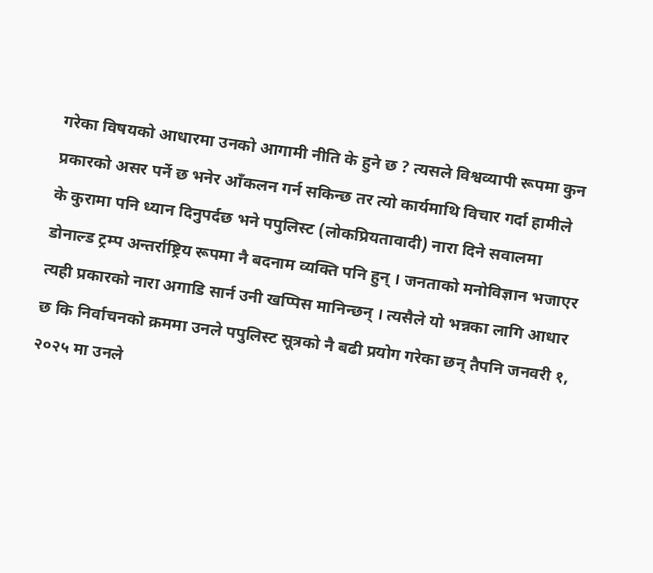गरेका विषयको आधारमा उनको आगामी नीति के हुने छ ? त्यसले विश्वव्यापी रूपमा कुन प्रकारको असर पर्ने छ भनेर आँकलन गर्न सकिन्छ तर त्यो कार्यमाथि विचार गर्दा हामीले के कुरामा पनि ध्यान दिनुपर्दछ भने पपुलिस्ट (लोकप्रियतावादी) नारा दिने सवालमा डोनाल्ड ट्रम्प अन्तर्राष्ट्रिय रूपमा नै बदनाम व्यक्ति पनि हुन् । जनताको मनोविज्ञान भजाएर त्यही प्रकारको नारा अगाडि सार्न उनी खप्पिस मानिन्छन् । त्यसैले यो भन्नका लागि आधार छ कि निर्वाचनको क्रममा उनले पपुलिस्ट सूत्रको नै बढी प्रयोग गरेका छन् तैपनि जनवरी १, २०२५ मा उनले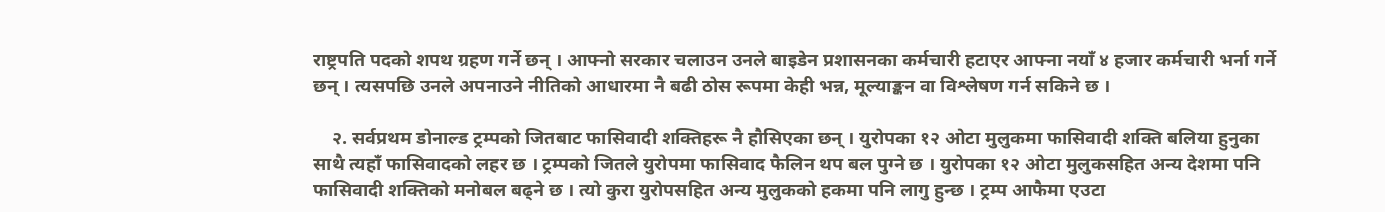राष्ट्रपति पदको शपथ ग्रहण गर्ने छन् । आफ्नो सरकार चलाउन उनले बाइडेन प्रशासनका कर्मचारी हटाएर आफ्ना नयाँ ४ हजार कर्मचारी भर्ना गर्ने छन् । त्यसपछि उनले अपनाउने नीतिको आधारमा नै बढी ठोस रूपमा केही भन्न, मूल्याङ्कन वा विश्लेषण गर्न सकिने छ ।

    २. सर्वप्रथम डोनाल्ड ट्रम्पको जितबाट फासिवादी शक्तिहरू नै हौसिएका छन् । युरोपका १२ ओटा मुलुकमा फासिवादी शक्ति बलिया हुनुका साथै त्यहाँ फासिवादको लहर छ । ट्रम्पको जितले युरोपमा फासिवाद फैलिन थप बल पुग्ने छ । युरोपका १२ ओटा मुलुकसहित अन्य देशमा पनि फासिवादी शक्तिको मनोबल बढ्ने छ । त्यो कुरा युरोपसहित अन्य मुलुकको हकमा पनि लागु हुन्छ । ट्रम्प आफैमा एउटा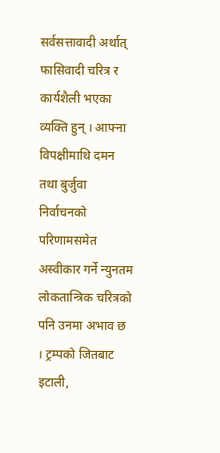सर्वसत्तावादी अर्थात् फासिवादी चरित्र र कार्यशैली भएका व्यक्ति हुन् । आफ्ना विपक्षीमाथि दमन तथा बुर्जुवा निर्वाचनको परिणामसमेत अस्वीकार गर्ने न्युनतम लोकतान्त्रिक चरित्रको पनि उनमा अभाव छ । ट्रम्पको जितबाट इटाली,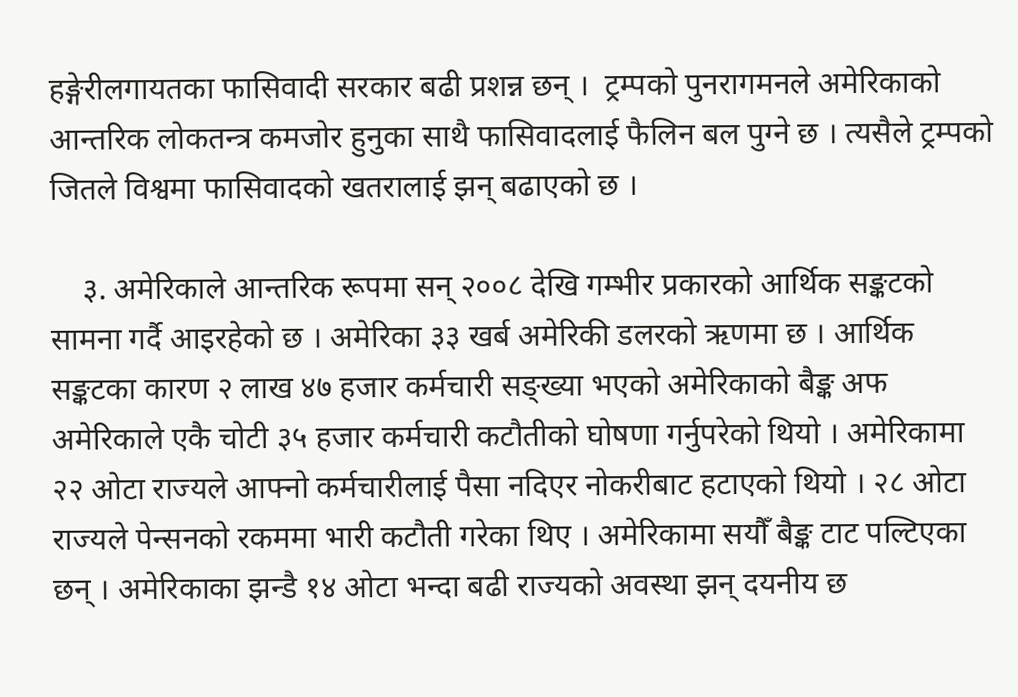हङ्गेरीलगायतका फासिवादी सरकार बढी प्रशन्न छन् ।  ट्रम्पको पुनरागमनले अमेरिकाको आन्तरिक लोकतन्त्र कमजोर हुनुका साथै फासिवादलाई फैलिन बल पुग्ने छ । त्यसैले ट्रम्पको जितले विश्वमा फासिवादको खतरालाई झन् बढाएको छ ।

    ३. अमेरिकाले आन्तरिक रूपमा सन् २००८ देखि गम्भीर प्रकारको आर्थिक सङ्कटको सामना गर्दै आइरहेको छ । अमेरिका ३३ खर्ब अमेरिकी डलरको ऋणमा छ । आर्थिक सङ्कटका कारण २ लाख ४७ हजार कर्मचारी सङ्ख्या भएको अमेरिकाको बैङ्क अफ अमेरिकाले एकै चोटी ३५ हजार कर्मचारी कटौतीको घोषणा गर्नुपरेको थियो । अमेरिकामा २२ ओटा राज्यले आफ्नो कर्मचारीलाई पैसा नदिएर नोकरीबाट हटाएको थियो । २८ ओटा राज्यले पेन्सनको रकममा भारी कटौती गरेका थिए । अमेरिकामा सयौँ बैङ्क टाट पल्टिएका छन् । अमेरिकाका झन्डै १४ ओटा भन्दा बढी राज्यको अवस्था झन् दयनीय छ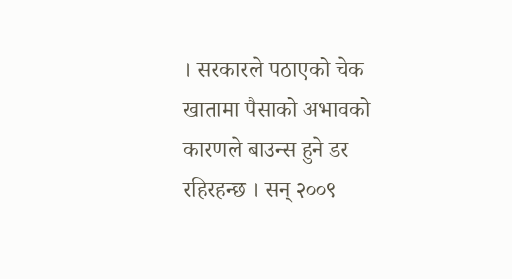। सरकारले पठाएको चेक खातामा पैसाको अभावको कारणले बाउन्स हुने डर रहिरहन्छ । सन् २००९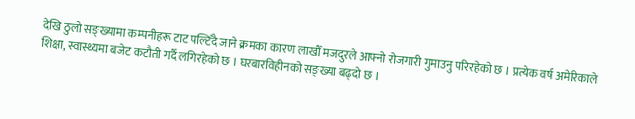देखि ठुलो सङ्ख्यामा कम्पनीहरू टाट पल्टिँदै जाने क्रमका कारण लाखौँ मजदुरले आफ्नो रोजगारी गुमाउनु परिरहेको छ । प्रत्येक वर्ष अमेरिकाले शिक्षा, स्वास्थ्यमा बजेट कटौती गर्दै लगिरहेको छ । घरबारविहीनको सङ्ख्या बढ्दो छ ।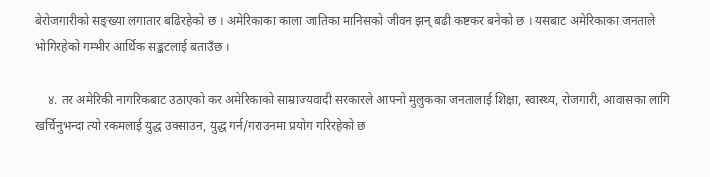बेरोजगारीको सङ्ख्या लगातार बढिरहेको छ । अमेरिकाका काला जातिका मानिसको जीवन झन् बढी कष्टकर बनेको छ । यसबाट अमेरिकाका जनताले भोगिरहेको गम्भीर आर्थिक सङ्कटलाई बताउँछ ।

    ४. तर अमेरिकी नागरिकबाट उठाएको कर अमेरिकाको साम्राज्यवादी सरकारले आफ्नो मुलुकका जनतालाई शिक्षा, स्वास्थ्य, रोजगारी, आवासका लागि खर्चिनुभन्दा त्यो रकमलाई युद्ध उक्साउन, युद्ध गर्न/गराउनमा प्रयोग गरिरहेको छ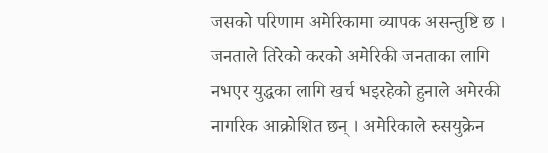जसको परिणाम अमेरिकामा व्यापक असन्तुष्टि छ । जनताले तिरेको करको अमेरिकी जनताका लागि नभएर युद्धका लागि खर्च भइरहेको हुनाले अमेरकी नागरिक आक्रोशित छन् । अमेरिकाले रुसयुक्रेन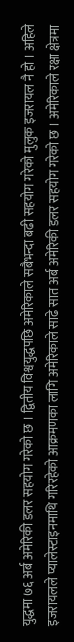युद्धमा ७६ अर्ब अमेरिकी डलर सहयोग गरेको छ । द्वितीय विश्वयुद्धपछि अमेरिकाले सबैभन्दा बढी सहयोग गरेको मुलुक इजरायल नै हो । अहिले इजरायलले प्यालेस्टाइनमाथि गरिरहेको आक्रमणका लागि अमेरिकाले साढे सात अर्ब अमेरिकी डलर सहयोग गरेको छ । अमेरिकाले रक्षा क्षेत्रमा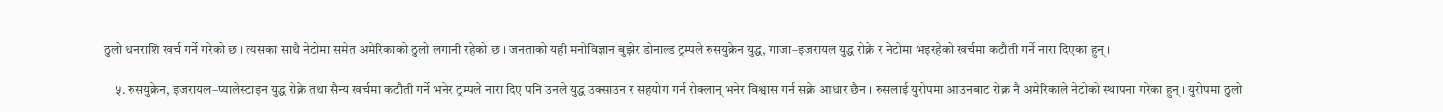ठुलो धनराशि खर्च गर्ने गरेको छ । त्यसका साथै नेटोमा समेत अमेरिकाको ठुलो लगानी रहेको छ । जनताको यही मनोविज्ञान बुझेर डोनाल्ड ट्रम्पले रुसयुक्रेन युद्ध, गाजा–इजरायल युद्ध रोक्ने र नेटोमा भइरहेको खर्चमा कटौती गर्ने नारा दिएका हुन् ।

    ५. रुसयुक्रेन, इजरायल–प्यालेस्टाइन युद्ध रोक्ने तथा सैन्य खर्चमा कटौती गर्ने भनेर ट्रम्पले नारा दिए पनि उनले युद्ध उक्साउन र सहयोग गर्न रोक्लान् भनेर विश्वास गर्न सक्ने आधार छैन । रुसलाई युरोपमा आउनबाट रोक्न नै अमेरिकाले नेटोको स्थापना गरेका हुन् । युरोपमा ठुलो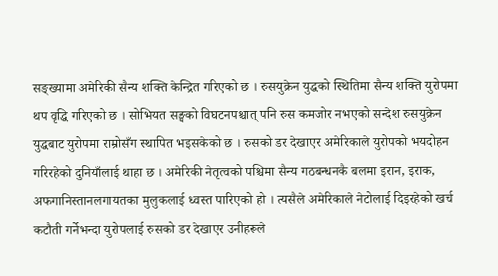सङ्ख्यामा अमेरिकी सैन्य शक्ति केन्द्रित गरिएको छ । रुसयुक्रेन युद्धको स्थितिमा सैन्य शक्ति युरोपमा थप वृद्धि गरिएको छ । सोभियत सङ्घको विघटनपश्चात् पनि रुस कमजोर नभएको सन्देश रुसयुक्रेन युद्धबाट युरोपमा राम्रोसँग स्थापित भइसकेको छ । रुसको डर देखाएर अमेरिकाले युरोपको भयदोहन गरिरहेको दुनियाँलाई थाहा छ । अमेरिकी नेतृत्वको पश्चिमा सैन्य गठबन्धनकै बलमा इरान, इराक, अफगानिस्तानलगायतका मुलुकलाई ध्वस्त पारिएको हो । त्यसैले अमेरिकाले नेटोलाई दिइरहेको खर्च कटौती गर्नेभन्दा युरोपलाई रुसको डर देखाएर उनीहरूले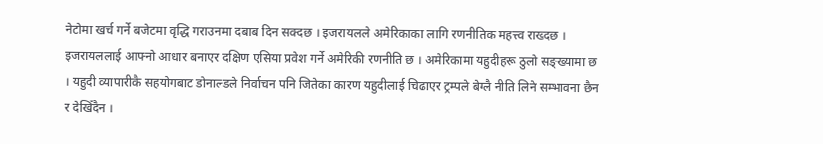नेटोमा खर्च गर्ने बजेटमा वृद्धि गराउनमा दबाब दिन सक्दछ । इजरायलले अमेरिकाका लागि रणनीतिक महत्त्व राख्दछ । इजरायललाई आफ्नो आधार बनाएर दक्षिण एसिया प्रवेश गर्ने अमेरिकी रणनीति छ । अमेरिकामा यहुदीहरू ठुलो सङ्ख्यामा छ । यहुदी व्यापारीकै सहयोगबाट डोनाल्डले निर्वाचन पनि जितेका कारण यहुदीलाई चिढाएर ट्रम्पले बेग्लै नीति लिने सम्भावना छैन र देखिँदैन ।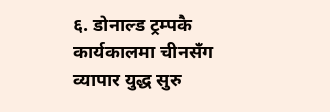६. डोनाल्ड ट्रम्पकै कार्यकालमा चीनसँग व्यापार युद्ध सुरु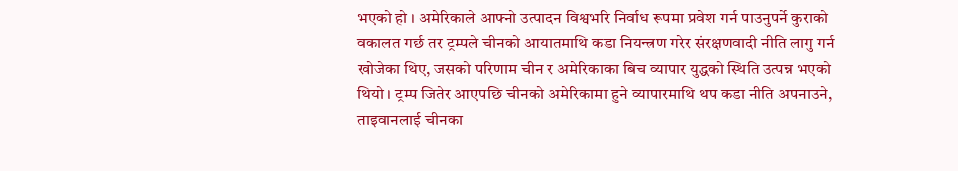भएको हो । अमेरिकाले आफ्नो उत्पादन विश्वभरि निर्वाध रूपमा प्रवेश गर्न पाउनुपर्ने कुराको वकालत गर्छ तर ट्रम्पले चीनको आयातमाथि कडा नियन्त्रण गरेर संरक्षणवादी नीति लागु गर्न खोजेका थिए, जसको परिणाम चीन र अमेरिकाका बिच व्यापार युद्धको स्थिति उत्पन्न भएको थियो । ट्रम्प जितेर आएपछि चीनको अमेरिकामा हुने व्यापारमाथि थप कडा नीति अपनाउने, ताइवानलाई चीनका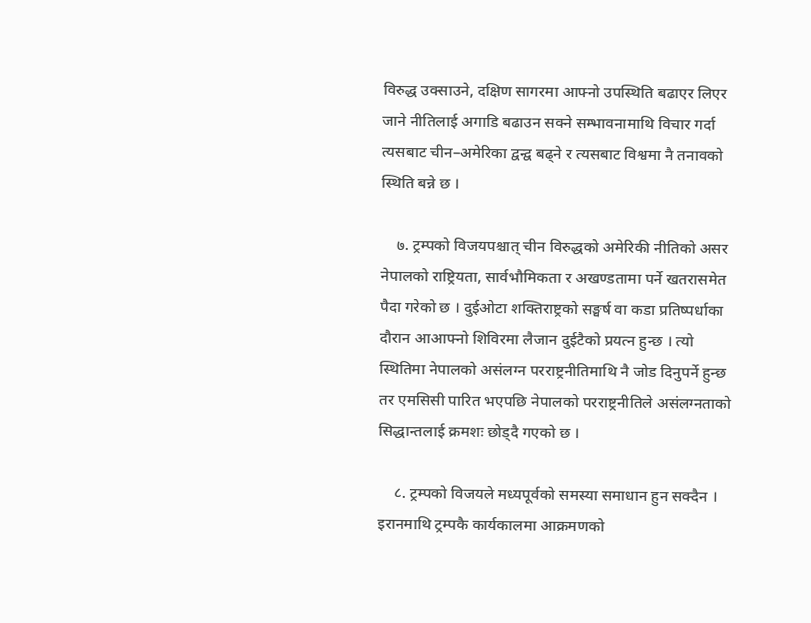विरुद्ध उक्साउने, दक्षिण सागरमा आफ्नो उपस्थिति बढाएर लिएर जाने नीतिलाई अगाडि बढाउन सक्ने सम्भावनामाथि विचार गर्दा त्यसबाट चीन–अमेरिका द्वन्द्व बढ्ने र त्यसबाट विश्वमा नै तनावको स्थिति बन्ने छ ।

    ७. ट्रम्पको विजयपश्चात् चीन विरुद्धको अमेरिकी नीतिको असर नेपालको राष्ट्रियता, सार्वभौमिकता र अखण्डतामा पर्ने खतरासमेत पैदा गरेको छ । दुईओटा शक्तिराष्ट्रको सङ्घर्ष वा कडा प्रतिष्पर्धाका दौरान आआफ्नो शिविरमा लैजान दुईटैको प्रयत्न हुन्छ । त्यो स्थितिमा नेपालको असंलग्न परराष्ट्रनीतिमाथि नै जोड दिनुपर्ने हुन्छ तर एमसिसी पारित भएपछि नेपालको परराष्ट्रनीतिले असंलग्नताको सिद्धान्तलाई क्रमशः छोड्दै गएको छ ।

    ८. ट्रम्पको विजयले मध्यपूर्वको समस्या समाधान हुन सक्दैन । इरानमाथि ट्रम्पकै कार्यकालमा आक्रमणको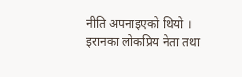नीति अपनाइएको थियो । इरानका लोकप्रिय नेता तथा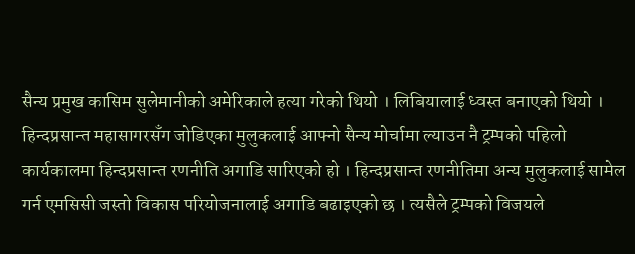सैन्य प्रमुख कासिम सुलेमानीको अमेरिकाले हत्या गरेको थियो । लिबियालाई ध्वस्त बनाएको थियो । हिन्दप्रसान्त महासागरसँग जोडिएका मुलुकलाई आफ्नो सैन्य मोर्चामा ल्याउन नै ट्रम्पको पहिलो कार्यकालमा हिन्दप्रसान्त रणनीति अगाडि सारिएको हो । हिन्दप्रसान्त रणनीतिमा अन्य मुलुकलाई सामेल गर्न एमसिसी जस्तो विकास परियोजनालाई अगाडि बढाइएको छ । त्यसैले ट्रम्पको विजयले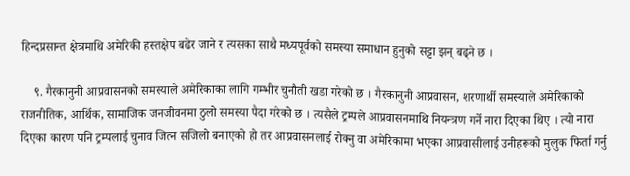हिन्दप्रसान्त क्षेत्रमाथि अमेरिकी हस्तक्षेप बढेर जाने र त्यसका साथै मध्यपूर्वको समस्या समाधान हुनुको सट्टा झन् बढ्ने छ ।

    ९. गैरकानुनी आप्रवासनको समस्याले अमेरिकाका लागि गम्भीर चुनौती खडा गरेको छ । गैरकानुनी आप्रवासन, शरणार्थी समस्याले अमेरिकाको राजनीतिक, आर्थिक, सामाजिक जनजीवनमा ठुलो समस्या पैदा गरेको छ । त्यसैले ट्रम्पले आप्रवासनमाथि नियन्त्रण गर्ने नारा दिएका थिए । त्यो नारा दिएका कारण पनि ट्रम्पलाई चुनाव जित्न सजिलो बनाएको हो तर आप्रवासनलाई रोक्नु वा अमेरिकामा भएका आप्रवासीलाई उनीहरूको मुलुक फिर्ता गर्नु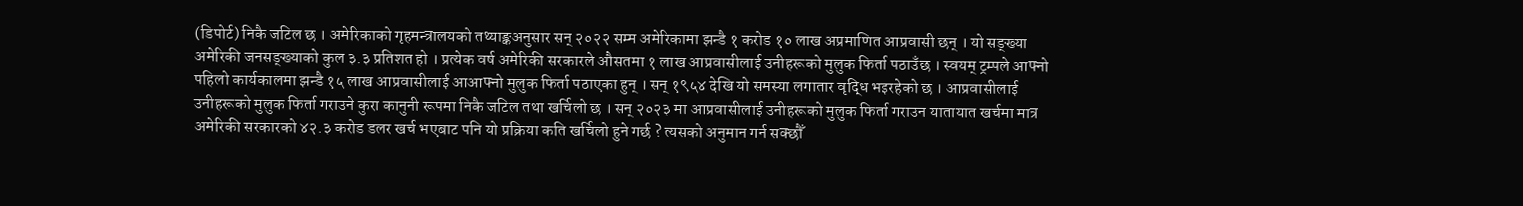(डिपोर्ट) निकै जटिल छ । अमेरिकाको गृहमन्त्रालयको तथ्याङ्कअनुसार सन् २०२२ सम्म अमेरिकामा झन्डै १ करोड १० लाख अप्रमाणित आप्रवासी छन् । यो सङ्ख्या अमेरिकी जनसङ्ख्याको कुल ३.३ प्रतिशत हो । प्रत्येक वर्ष अमेरिकी सरकारले औसतमा १ लाख आप्रवासीलाई उनीहरूको मुलुक फिर्ता पठाउँछ । स्वयम् ट्रम्पले आफ्नो पहिलो कार्यकालमा झन्डै १५ लाख आप्रवासीलाई आआफ्नो मुलुक फिर्ता पठाएका हुन् । सन् १९५४ देखि यो समस्या लगातार वृद्धि भइरहेको छ । आप्रवासीलाई उनीहरूको मुलुक फिर्ता गराउने कुरा कानुनी रूपमा निकै जटिल तथा खर्चिलो छ । सन् २०२३ मा आप्रवासीलाई उनीहरूको मुलुक फिर्ता गराउन यातायात खर्चमा मात्र अमेरिकी सरकारको ४२.३ करोड डलर खर्च भएबाट पनि यो प्रक्रिया कति खर्चिलो हुने गर्छ ? त्यसको अनुमान गर्न सक्छौँ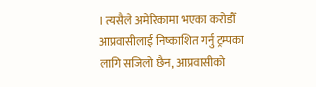। त्यसैले अमेरिकामा भएका करोडौँ आप्रवासीलाई निष्काशित गर्नु ट्रम्पका लागि सजिलो छैन, आप्रवासीको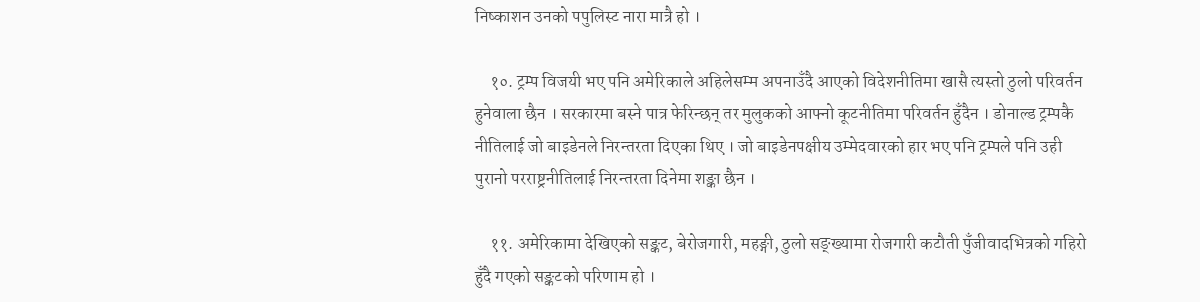निष्काशन उनको पपुलिस्ट नारा मात्रै हो ।

    १०. ट्रम्प विजयी भए पनि अमेरिकाले अहिलेसम्म अपनाउँदै आएको विदेशनीतिमा खासै त्यस्तो ठुलो परिवर्तन हुनेवाला छैन । सरकारमा बस्ने पात्र फेरिन्छन् तर मुलुकको आफ्नो कूटनीतिमा परिवर्तन हुँदैन । डोनाल्ड ट्रम्पकै नीतिलाई जो बाइडेनले निरन्तरता दिएका थिए । जो बाइडेनपक्षीय उम्मेदवारको हार भए पनि ट्रम्पले पनि उही पुरानो परराष्ट्रनीतिलाई निरन्तरता दिनेमा शङ्का छैन ।

    ११. अमेरिकामा देखिएको सङ्कट, बेरोजगारी, महङ्गी, ठुलो सङ्ख्यामा रोजगारी कटौती पुँजीवादभित्रको गहिरो हुँदै गएको सङ्कटको परिणाम हो ।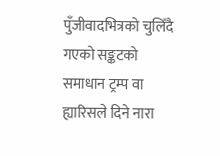पुँजीवादभित्रको चुलिँदै गएको सङ्कटको समाधान ट्रम्प वा ह्यारिसले दिने नारा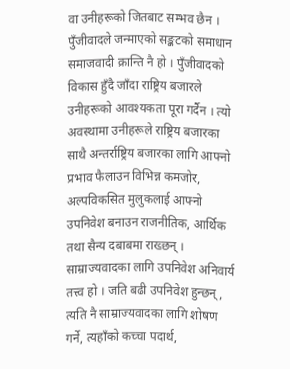वा उनीहरूको जितबाट सम्भव छैन । पुँजीवादले जन्माएको सङ्कटको समाधान समाजवादी क्रान्ति नै हो । पुँजीवादको विकास हुँदै जाँदा राष्ट्रिय बजारले उनीहरूको आवश्यकता पूरा गर्दैन । त्यो अवस्थामा उनीहरूले राष्ट्रिय बजारका साथै अन्तर्राष्ट्रिय बजारका लागि आफ्नो प्रभाव फैलाउन विभिन्न कमजोर, अल्पविकसित मुलुकलाई आफ्नो उपनिवेश बनाउन राजनीतिक, आर्थिक तथा सैन्य दबाबमा राख्छन् । साम्राज्यवादका लागि उपनिवेश अनिवार्य तत्त्व हो । जति बढी उपनिवेश हुन्छन्, त्यति नै साम्राज्यवादका लागि शोषण गर्ने, त्यहाँको कच्चा पदार्थ,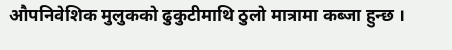औपनिवेशिक मुलुकको ढुकुटीमाथि ठुलो मात्रामा कब्जा हुन्छ ।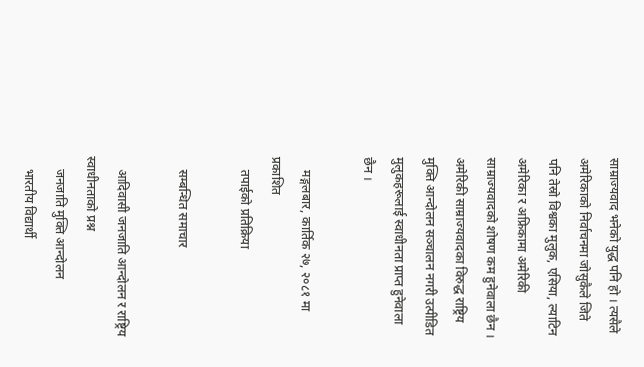साम्राज्यवाद भनेको युद्ध पनि हो । त्यसैले अमेरिकाको निर्वाचनमा जोसुकैले जिते पनि तेस्रो विश्वका मुलुक, एसिया, ल्याटिन अमेरिका र अफ्रिकामा अमेरिकी साम्राज्यवादको शोषण कम हुनेवाला छैन । अमेरिकी साम्राज्यवादका विरुद्ध राष्ट्रिय मुक्ति आन्दोलन सञ्चालन नगरी उत्पीडित मुलुकहरूलाई स्वाधीनता प्राप्त हुनेवाला छैन ।

    मङ्गलबार, कार्तिक २७, २०८१ मा प्रकाशित
    तपाईको प्रतिक्रिया

    सम्बन्धित समाचार

    आदिवासी जनजाति आन्दोलन र राष्ट्रिय स्वाधीनताको प्रश्न
    जनजाति मुक्ति आन्दोलन
    भारतीय विद्यार्थी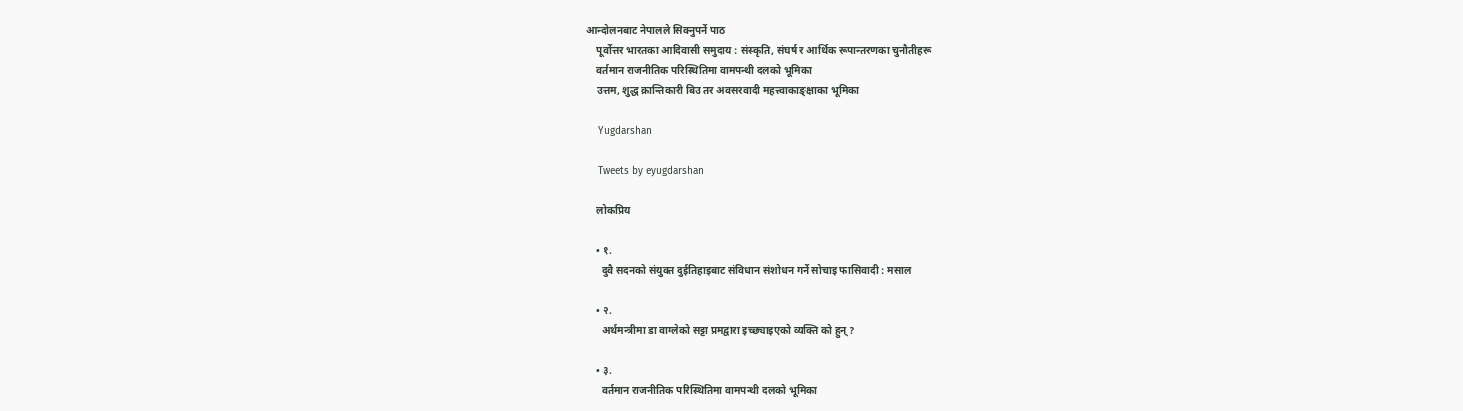आन्दोलनबाट नेपालले सिक्नुपर्ने पाठ
    पूर्वोत्तर भारतका आदिवासी समुदाय : संस्कृति, संघर्ष र आर्थिक रूपान्तरणका चुनौतीहरू
    वर्तमान राजनीतिक परिस्थितिमा वामपन्थी दलको भूमिका
    उत्तम, शुद्ध क्रान्तिकारी बिउ तर अवसरवादी महत्त्वाकाङ्क्षाका भूमिका

    Yugdarshan

    Tweets by eyugdarshan

    लोकप्रिय

    • १.
      दुवै सदनको संयुक्त दुईतिहाइबाट संविधान संशोधन गर्ने सोचाइ फासिवादी : मसाल

    • २.
      अर्थमन्त्रीमा डा वाग्लेको सट्टा प्रमद्वारा इच्छ्याइएको व्यक्ति को हुन् ?

    • ३.
      वर्तमान राजनीतिक परिस्थितिमा वामपन्थी दलको भूमिका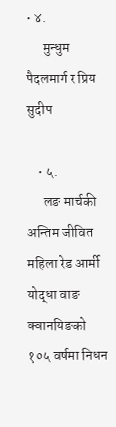• ४.
      मुन्धुम पैदलमार्ग र प्रिय सुदीप

    • ५.
      लङ मार्चकी अन्तिम जीवित महिला रेड आर्मी योद्धा वाङ क्वानयिङको १०५ वर्षमा निधन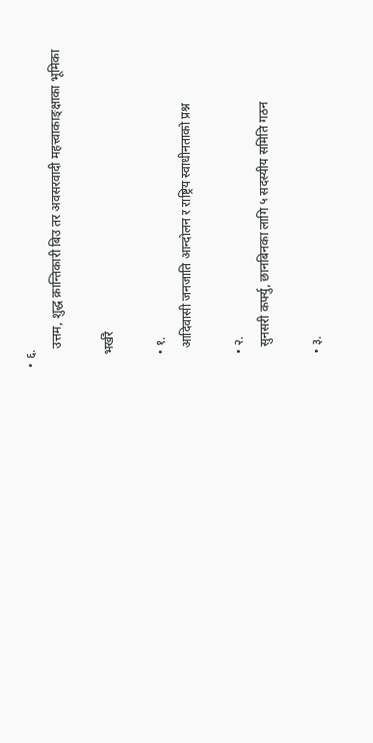• ६.
      उत्तम, शुद्ध क्रान्तिकारी बिउ तर अवसरवादी महत्त्वाकाङ्क्षाका भूमिका

    भर्खरै

    • १.
      आदिवासी जनजाति आन्दोलन र राष्ट्रिय स्वाधीनताको प्रश्न

    • २.
      सुनसरी कर्फ्यु, छानबिनका लागि ५ सदस्यीय समिति गठन

    • ३.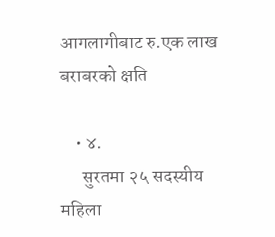आगलागीबाट रु.एक लाख बराबरको क्षति

    • ४.
      सुरतमा २५ सदस्यीय महिला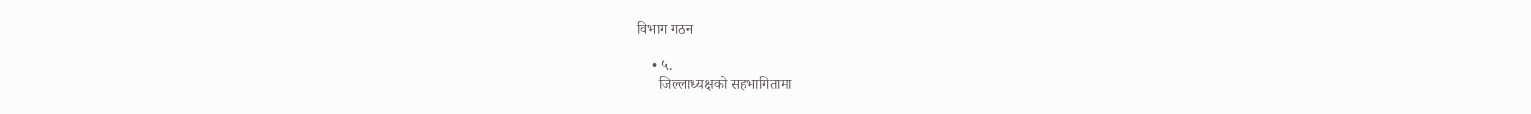विभाग गठन

    • ५.
      जिल्लाध्यक्षको सहभागितामा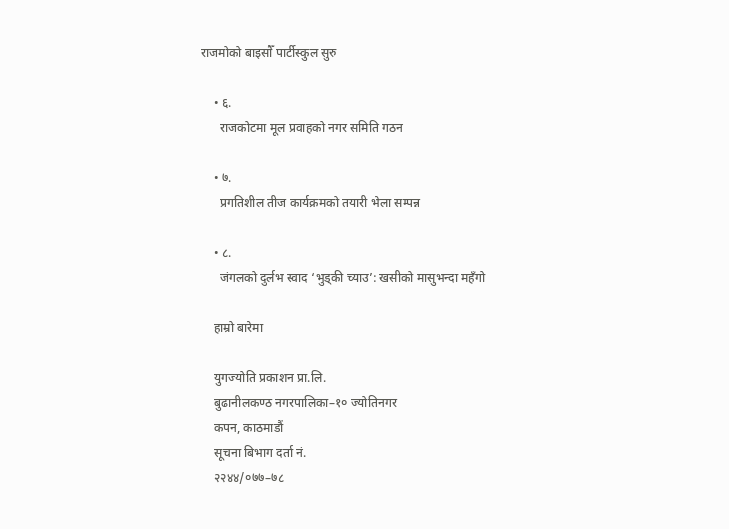राजमोको बाइसौँ पार्टीस्कुल सुरु

    • ६.
      राजकोटमा मूल प्रवाहको नगर समिति गठन

    • ७.
      प्रगतिशील तीज कार्यक्रमको तयारी भेला सम्पन्न

    • ८.
      जंगलको दुर्लभ स्वाद ‘भुड्की च्याउ’: खसीको मासुभन्दा महँगो

    हाम्रो बारेमा

    युगज्योति प्रकाशन प्रा.लि.
    बुढानीलकण्ठ नगरपालिका–१० ज्योतिनगर
    कपन, काठमाडौं
    सूचना बिभाग दर्ता नं.
    २२४४/०७७–७८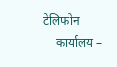टेलिफोन
    कार्यालय –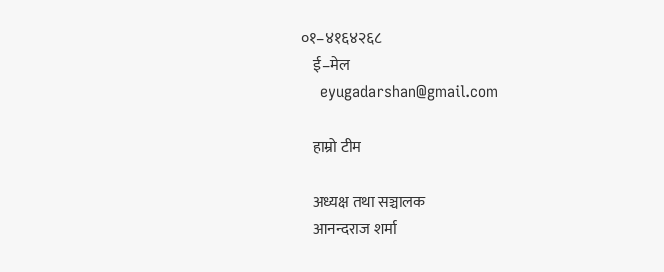०१–४१६४२६८
    ई–मेल
    eyugadarshan@gmail.com

    हाम्रो टीम

    अध्यक्ष तथा सञ्चालक
    आनन्दराज शर्मा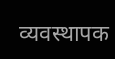व्यवस्थापक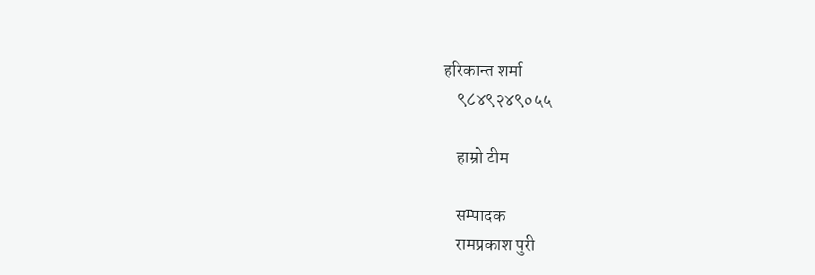हरिकान्त शर्मा
    ९८४९२४९०५५

    हाम्रो टीम

    सम्पादक
    रामप्रकाश पुरी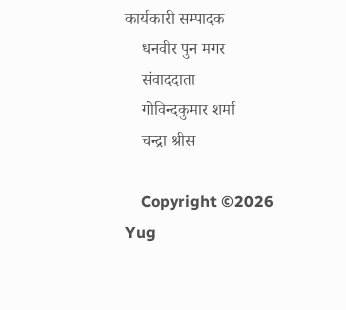कार्यकारी सम्पादक
    धनवीर पुन मगर
    संवाददाता
    गोविन्दकुमार शर्मा
    चन्द्रा श्रीस

    Copyright ©2026 Yug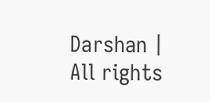Darshan | All rights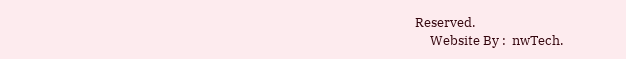Reserved.
     Website By :  nwTech.